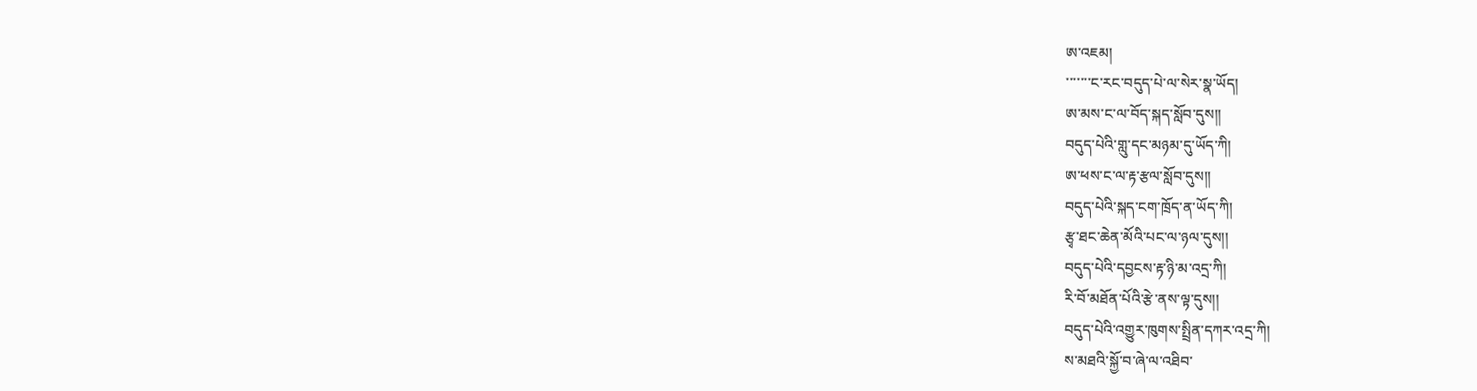ཨ་འཇམ།
་་་་་་་ང་རང་བདུད་པེ་ལ་སེར་སྣ་ཡོད།
ཨ་མས་ང་ལ་བོད་སྐད་སློབ་དུས།།
བདུད་པེའི་གླུ་དང་མཉམ་དུ་ཡོད་ཀི།
ཨ་ཕས་ང་ལ་རྟ་རྩལ་སློབ་དུས།།
བདུད་པེའི་སྐད་ངག་ཁྲོད་ན་ཡོད་ཀི།
རྩྭ་ཐང་ཆེན་མོའི་པང་ལ་ཉལ་དུས།།
བདུད་པེའི་དབྱངས་རྟ་ཉི་མ་འདྲ་ཀི།
རི་བོ་མཐོན་པོའི་རྩེ་ནས་ལྟ་དུས།།
བདུད་པེའི་འགྱུར་ཁུགས་སྤྲིན་དཀར་འདྲ་ཀི།
ས་མཐའི་སྐྱོ་བ་ཞེ་ལ་འཐིབ་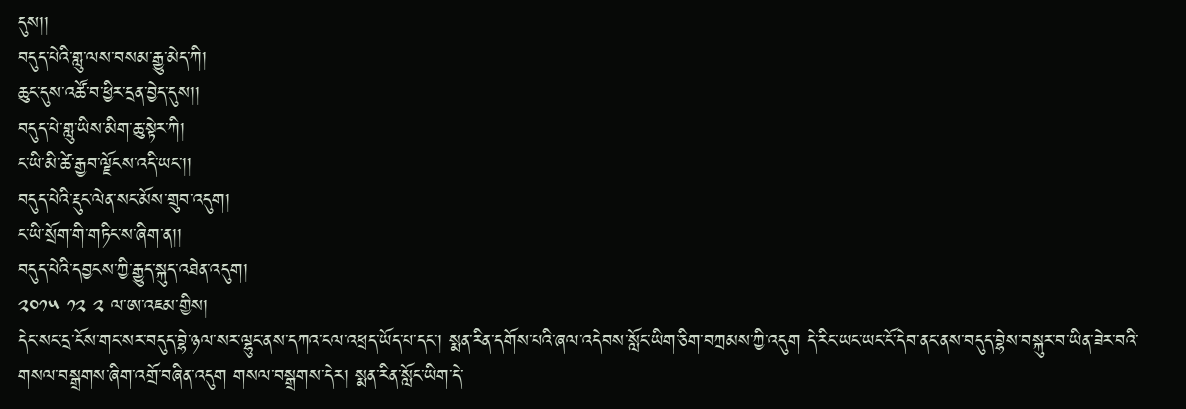དུས།།
བདུད་པེའི་གླུ་ལས་བསམ་རྒྱུ་མེད་ཀི།
ཆུང་དུས་འཚོ་བ་ཕྱིར་དྲན་བྱེད་དུས།།
བདུད་པེ་གླུ་ཡིས་མིག་ཆུ་སྟེར་ཀི།
ང་ཡི་མི་ཚེ་རྒྱབ་ལྗོངས་འདི་ཡང་།།
བདུད་པེའི་རྡུང་ལེན་སང་མོས་གྲུབ་འདུག།
ང་ཡི་སྲོག་གི་གཏིང་ས་ཞིག་ན།།
བདུད་པེའི་དབྱངས་ཀྱི་རྒྱུད་སྐུད་འཐེན་འདུག།
༢༠༡༥ ༡༢ ༢ ལ་ཨ་འཇམ་གྱིས།
དེང་སང་དྲ་ངོས་གང་སར་བདུད་བྷེ་ཉལ་སར་ལྷུང་ནས་དཀའ་ངལ་འཕྲད་ཡོད་པ་དང་། སྨན་རིན་དགོས་པའི་ཞལ་འདེབས་སློང་ཡིག་ཅིག་བཀྲམས་ཀྱི་འདུག དེ་རིང་ཡང་ཡང་ངོ་དེབ་ནང་ནས་བདུད་བྷེས་བསྐུར་བ་ཡིན་ཟེར་བའི་གསལ་བསྒྲགས་ཞིག་འགྲོ་བཞིན་འདུག གསལ་བསྒྲགས་དེར། སྨན་རིན་སློང་ཡིག་དེ་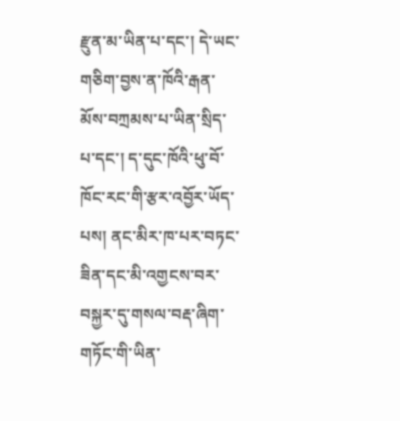རྫུན་མ་ཡིན་པ་དང་། དེ་ཡང་གཅིག་བྱས་ན་ཁོའི་རྒན་མོས་བཀྲམས་པ་ཡིན་སྲིད་པ་དང་། ད་དུང་ཁོའི་ཕུ་བོ་ཁོང་རང་གི་རྩར་འབྱོར་ཡོད་པས། ནང་མིར་ཁ་པར་བཏང་ཟིན་དང་མི་འགྱངས་བར་བསྐྱར་དུ་གསལ་བརྡ་ཞིག་གཏོང་གི་ཡིན་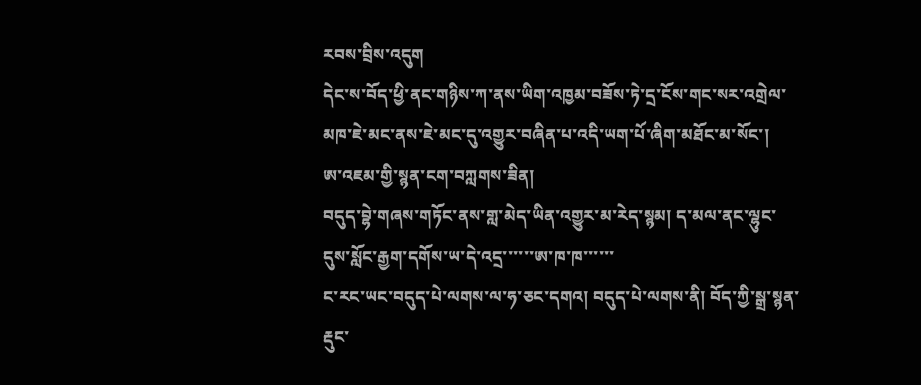རབས་བྲིས་འདུག
དེང་ས་བོད་ཕྱི་ནང་གཉིས་ཀ་ནས་ཡིག་འཁྱམ་བཟོས་ཏེ་དྲ་ངོས་གང་སར་འགྲེལ་མཁ་ཇེ་མང་ནས་ཇེ་མང་དུ་འགྱུར་བཞིན་པ་འདི་ཡག་པོ་ཞིག་མཐོང་མ་སོང་།
ཨ་འཇམ་གྱི་སྙན་ངག་བཀླགས་ཟིན།
བདུད་བྷེ་གཞས་གཏོང་ནས་གླ་མེད་ཡིན་འགྱུར་མ་རེད་སྙམ། ད་མལ་ནང་ལྷུང་དུས་སློང་རྒྱག་དགོས་ཡ་དེ་འདྲ་་་་་་ཨ་ཁ་ཁ་་་་་་
ང་རང་ཡང་བདུད་པེ་ལགས་ལ་ཧ་ཅང་དགའ། བདུད་པེ་ལགས་ནི། བོད་ཀྱི་སྒྲ་སྙན་རྡུང་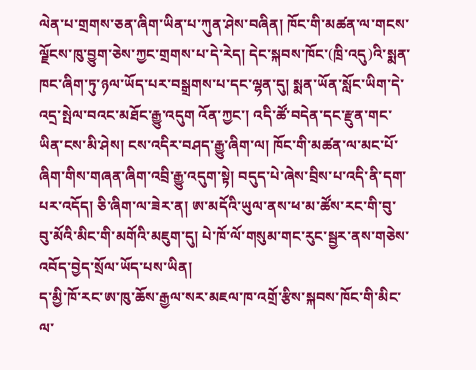ལེན་པ་གྲགས་ཅན་ཞིག་ཡིན་པ་ཀུན་ཤེས་བཞིན། ཁོང་གི་མཚན་ལ་གངས་ལྗོངས་ཁུ་བྱུག་ཅེས་ཀྱང་གྲགས་པ་དེ་རེད། དེང་སྐབས་ཁོང་(ཁྲི་འདུ)འི་སྨན་ཁང་ཞིག་ཏུ་ཉལ་ཡོད་པར་བསྒྲགས་པ་དང་ལྷན་དུ། སྨན་ཡོན་སློང་ཡིག་དེ་འདྲ་སྤེལ་བའང་མཐོང་རྒྱུ་འདུག འོན་ཀྱང་། འདི་ཚོ་བདེན་དང་རྫུན་གང་ཡིན་ངས་མི་ཤེས། ངས་འདིར་བཤད་རྒྱུ་ཞིག་ལ། ཁོང་གི་མཚན་ལ་མང་པོ་ཞིག་གིས་གཞན་ཞིག་འབྲི་རྒྱུ་འདུག་སྟེ། བདུད་པེ་ཞེས་བྲིས་པ་འདི་ནི་དག་པར་འདོད། ཅི་ཞིག་ལ་ཟེར་ན། ཨ་མདོའི་ཡུལ་ནས་ཕ་མ་ཚོས་རང་གི་བུ་བུ་མོའི་མིང་གི་མགོའི་མཇུག་དུ། པེ་ཁོ་ལོ་གསུམ་གང་རུང་སྦྱར་ནས་གཅེས་འབོད་བྱེད་སྲོལ་ཡོད་པས་ཡིན།
ད་མྱི་ཁོ་རང་ཨ་ཁུ་ཆོས་རྒྱལ་སར་མཇལ་ཁ་འགྲོ་རྩིས་སྐབས་ཁོང་གི་མིང་ལ་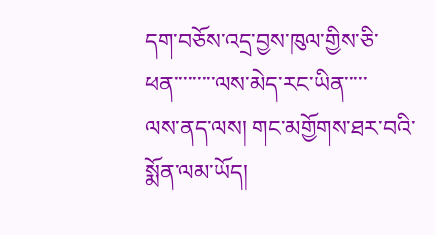དག་བཅོས་འདྲ་བྱས་ཁུལ་གྱིས་ཅི་ཕན་་་་་་་་་ལས་མེད་རང་ཡིན་་་་་
ལས་ནད་ལས། གང་མགྱོགས་ཐར་བའི་སྨོན་ལམ་ཡོད།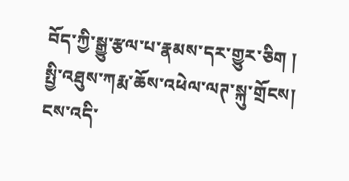བོད་ཀྱི་སྒྱུ་རྩལ་པ་རྣམས་དར་གྱུར་ཅིག །
སྤྱི་འཐུས་ཀརྨ་ཆོས་འཕེལ་ལཊ་སྐུ་གྲོངས།
ངས་འདི་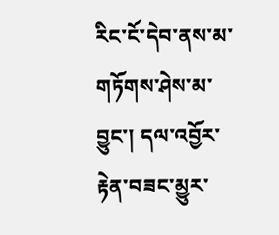རིང་ངོ་དེབ་ནས་མ་གཏོགས་ཤེས་མ་བྱུང་། དལ་འབྱོར་རྟེན་བཟང་མྱུར་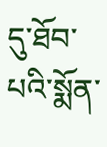དུ་ཐོབ་པའི་སྨོན་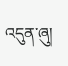འདུན་ཞུ།